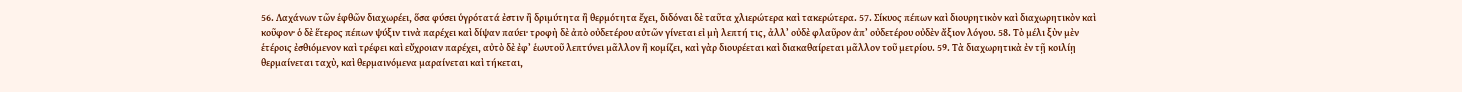56. Λαχάνων τῶν ἑφθῶν διαχωρέει, ὅσα φύσει ὑγρότατά ἐστιν ἢ δριμύτητα ἢ θερμότητα ἔχει, διδόναι δὲ ταῦτα χλιερώτερα καὶ τακερώτερα. 57. Σίκυος πέπων καὶ διουρητικὸν καὶ διαχωρητικὸν καὶ κοῦφον· ὁ δὲ ἕτερος πέπων ψύξιν τινὰ παρέχει καὶ δίψαν παύει· τροφὴ δὲ ἀπὸ οὐδετέρου αὐτῶν γίνεται εἰ μὴ λεπτή τις, ἀλλ’ οὐδὲ φλαῦρον ἀπ’ οὐδετέρου οὐδὲν ἄξιον λόγου. 58. Τὸ μέλι ξὺν μὲν ἑτέροις ἐσθιόμενον καὶ τρέφει καὶ εὔχροιαν παρέχει, αὐτὸ δὲ ἐφ’ ἑωυτοῦ λεπτύνει μᾶλλον ἢ κομίζει, καὶ γὰρ διουρέεται καὶ διακαθαίρεται μᾶλλον τοῦ μετρίου. 59. Τὰ διαχωρητικὰ ἐν τῇ κοιλίῃ θερμαίνεται ταχὺ, καὶ θερμαινόμενα μαραίνεται καὶ τήκεται,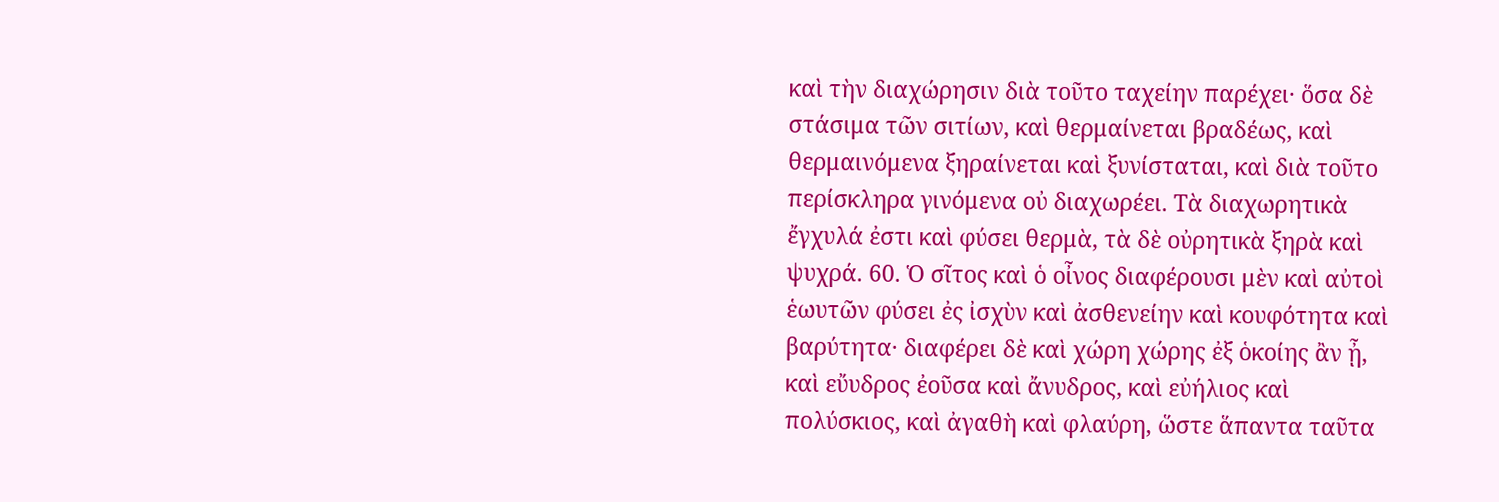καὶ τὴν διαχώρησιν διὰ τοῦτο ταχείην παρέχει· ὅσα δὲ στάσιμα τῶν σιτίων, καὶ θερμαίνεται βραδέως, καὶ θερμαινόμενα ξηραίνεται καὶ ξυνίσταται, καὶ διὰ τοῦτο περίσκληρα γινόμενα οὐ διαχωρέει. Τὰ διαχωρητικὰ ἔγχυλά ἐστι καὶ φύσει θερμὰ, τὰ δὲ οὐρητικὰ ξηρὰ καὶ ψυχρά. 60. Ὁ σῖτος καὶ ὁ οἶνος διαφέρουσι μὲν καὶ αὐτοὶ ἑωυτῶν φύσει ἐς ἰσχὺν καὶ ἀσθενείην καὶ κουφότητα καὶ βαρύτητα· διαφέρει δὲ καὶ χώρη χώρης ἐξ ὁκοίης ἂν ᾖ, καὶ εὔυδρος ἐοῦσα καὶ ἄνυδρος, καὶ εὐήλιος καὶ πολύσκιος, καὶ ἀγαθὴ καὶ φλαύρη, ὥστε ἅπαντα ταῦτα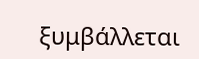ξυμβάλλεται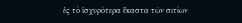ἐς τὸ ἰσχυρότερα ἕκαστα τῶν σιτίων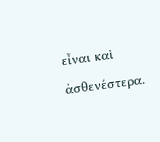εἶναι καὶ ἀσθενέστερα.